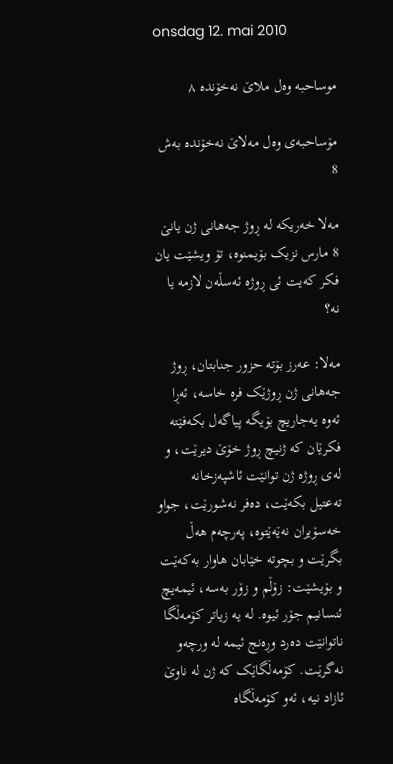onsdag 12. mai 2010

موساحبە وەل ملاێ نەخۆندە ٨

مۆساحبه‌ی وه‌ل مه‌لاێ نه‌خۆنده‌ به‌ش 8

مه‌لا خه‌ریکه‌ له‌ ڕوژ جه‌هانی ژن یانێ 8 مارس نزیک بۆیمنوه‌، تۆ ویشێت یان فکر که‌یت ئی ڕوژه‌ ئه‌سڵه‌ن لازمه‌ یا نه‌؟

مه‌لا: عه‌رز بۆته‌ حزور جنابتان، ڕوژ جه‌هانی ژن ڕوژێک فره‌ خاسه‌، ئه‌ڕا ئه‌وه‌ یه‌جاریچ بۆیگه‌ پیاگه‌ل بکه‌فێته‌ فکرێان که‌ ژنیچ ڕوژ خۆێ دیرێت، و له‌ی ڕوژه‌ ژن توانێت ئاشپه‌زخانه‌ ته‌عتیل بکه‌ێت، ده‌فر نه‌شورێت، جواو خه‌سۆیران نه‌ێه‌ێتوه‌، په‌رچه‌م هه‌ڵ بگرێت و بچوته‌ خێابان هاوار به‌که‌ێت و بۆیشێت: زۆڵم و زۆر به‌سه‌، ئیمه‌یچ ئنسانیم جۆر ئیوه‌. له‌ یه‌ زیاتر کۆمه‌ڵگا ناتوانێت ده‌رد وڕه‌نج ئیمه‌ له‌ ورچه‌و نه‌گرێت. کۆمه‌ڵگاێک که‌ ژن له‌ ناوێ ئازاد نیه‌، ئه‌و کۆمه‌ڵگاه‌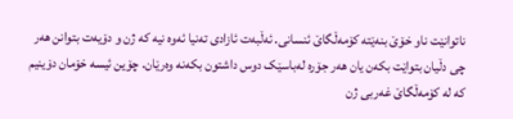ناتوانێت ناو خۆێ بنه‌ێته‌ کۆمه‌ڵگاێ ئنسانی. ئه‌ڵبه‌ت ئازادی ته‌نیا ئه‌وه‌ نیه‌ که‌ ژن و دۆیه‌ت بتوانن هه‌ر چی دڵیان بتواێت بکه‌ن یان هه‌ر جۆره‌ له‌باسێک دوس داشتون بکه‌نه‌ وه‌رێان. چۆین ئیسه‌ خۆمان دۆینیم که‌ له‌ کۆمه‌ڵگاێ غه‌ربی ژن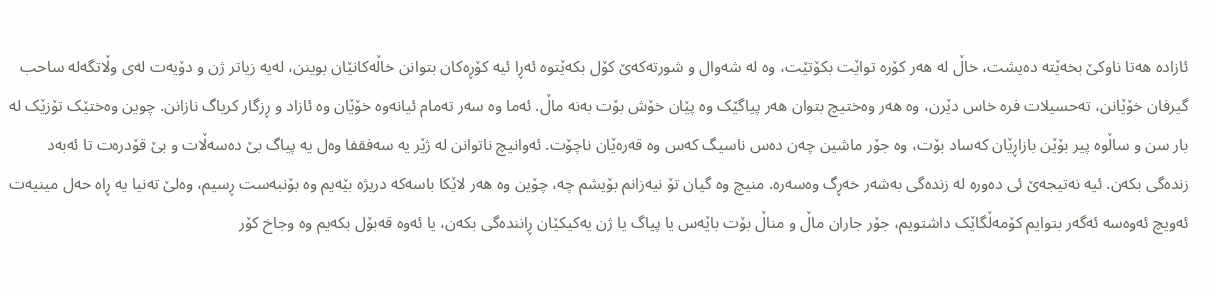ئازاده‌ هه‌تا ناوکێ بخه‌ێته‌ ده‌یشت، خاڵ له‌ هه‌ر کۆره‌ تواێت بکۆتێت، وه‌ له‌ شه‌وال و شورته‌که‌ێ کۆل بکه‌ێتوه‌ ئه‌ڕا ئیه‌ کۆڕه‌کان بتوانن خاڵه‌کانێان بوینن، له‌یه‌ زیاتر ژن و دۆیه‌ت له‌ی وڵاتگه‌له‌ ساحب گیرفان خۆێانن،‌ ته‌حسیلات فره‌ خاس دێرن، وه‌ هه‌ر وه‌ختیچ بتوان هه‌ر پیاگێک وه‌ پێان خۆش بۆت به‌نه‌ ماڵ. ئه‌ما وه‌ سه‌ر ته‌مام ئیانه‌وه‌ خۆێان وه‌ ئازاد و ڕزگار کریاگ نازانن. چوین وه‌ختێک تۆزێک له‌ بار سن و ساڵوه‌ پیر بۆێن بازاڕێان که‌ساد بۆت، وه‌ جۆر ماشین چه‌ن ده‌س ناسیگ که‌س وه‌ قه‌ره‌ێان ناچۆت. ئه‌وانیچ ناتوانن له‌ ژێر یه‌ سه‌فقفا وه‌ل یه‌ پیاگ بێ ده‌سه‌ڵات و بێ قۆدره‌ت تا ئه‌به‌د زنده‌گی بکه‌ن. ئیه‌ نه‌تیجه‌ێ ئی ده‌وره‌ له‌ زنده‌گی به‌شه‌ر خه‌ڕگ وه‌سه‌ره‌. منیچ وه‌ گیان تۆ نیه‌زانم بۆیشم چه‌، چۆین وه‌ هه‌ر لاێکا باسه‌که‌ دریژه‌ بێه‌یم وه‌ بۆنبه‌ست ڕسیم، وه‌لێ ته‌نیا یه‌ ڕاه‌ حه‌ل مینیه‌ت ئه‌ویچ ئه‌وه‌سه‌ ئه‌گه‌ر بتوایم کۆمه‌ڵگاێک داشتویم، جۆر جاران ماڵ و مناڵ بۆت باێه‌س یا پیاگ یا ژن یه‌کیکێان ڕاننده‌گی بکه‌ن، یا ئه‌وه‌ قه‌بۆل بکه‌یم وه‌ وجاخ کۆر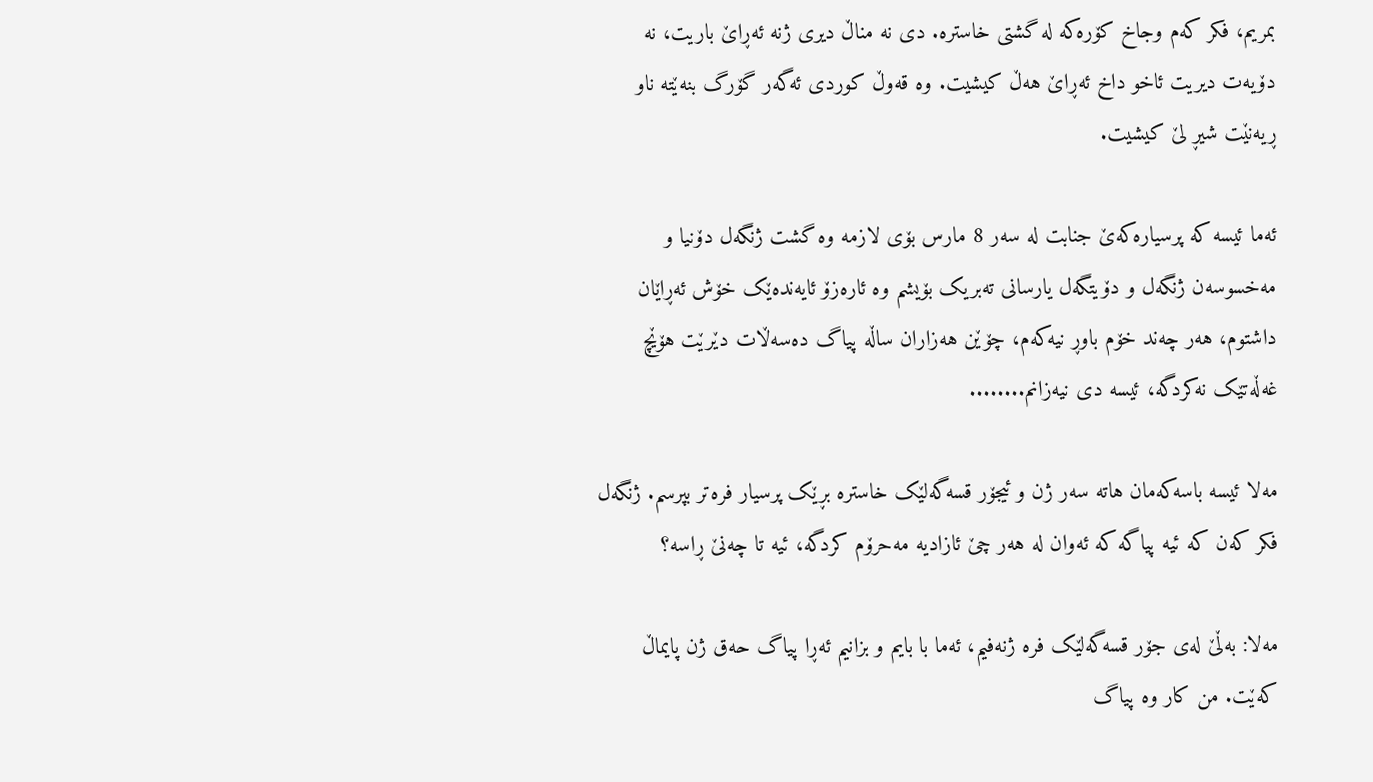بمریم، فکر که‌م وجاخ کۆره‌که‌ له‌ گشتی خاستره‌. دی نه‌ مناڵ دیری ژنه‌ ئه‌ڕاێ باریت، نه‌ دۆیه‌ت دیریت ئاخو داخ ئه‌ڕاێ هه‌ڵ کیشیت. وه‌ قه‌وڵ کوردی ئه‌گه‌ر گۆرگ بنه‌ێته‌ ناو ڕیه‌نێت شیڕ لێ کیشیت.

ئه‌ما ئیسه‌ که‌ پرسیاره‌که‌ێ جنابت له‌ سه‌ر 8 مارس بۆی لازمه‌ وه‌ گشت ژنگه‌ل دۆنیا و مه‌خسوسه‌ن ژنگه‌ل و دۆیتگه‌ل یارسانی ته‌بریک بۆیشم وه‌ ئاره‌زۆ ئایه‌نده‌ێک خۆش ئه‌ڕاێان داشتوم، هه‌ر چه‌ند خۆم باوڕ نیه‌که‌م، چۆێن هه‌زاران ساڵه‌ پیاگ ده‌سه‌ڵات دێرێت هۆێچ غه‌ڵه‌تێک نه‌کردگه‌، ئیسه‌ دی نیه‌زانم........

مه‌لا ئیسه‌ باسه‌که‌مان هاته‌ سه‌ر ژن و ئیجۆر قسه‌گه‌لێک خاستره‌ بڕێک پرسیار فره‌تر بپرسم. ژنگه‌ل فکر که‌ن که‌ ئیه‌ پیاگه که‌‌ ئه‌وان له‌ هه‌ر چێ ئازادیه‌ مه‌حرۆم کردگه‌، ئیه‌ تا چه‌نێ ڕاسه‌؟

مه‌لا: به‌ڵێ له‌ی جۆر قسه‌گه‌لێک فره‌ ژنه‌فیم، ئه‌ما با بایم و بزانیم ئه‌ڕا پیاگ حه‌ق ژن پایماڵ که‌ێت. من کار وه‌ پیاگ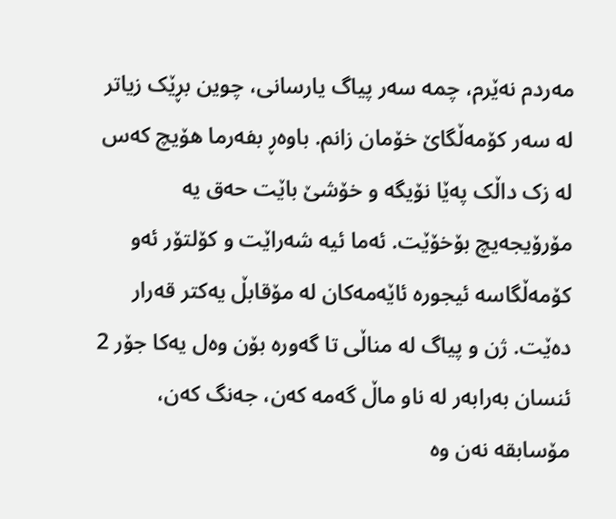مه‌ردم نه‌ێرم، چمه‌ سه‌ر پیاگ یارسانی، چوین بڕێک زیاتر له‌ سه‌ر کۆمه‌ڵگاێ خۆمان زانم. باوه‌ڕ بفه‌رما هۆیچ که‌س له‌ زک داڵک په‌ێا نۆیگه‌ و خۆشێ باێت حه‌ق یه‌ مۆرۆیجه‌یچ بۆخۆێت. ئه‌ما ئیه‌ شه‌راێت و کۆلتۆر ئه‌و کۆمه‌ڵگاسه‌ ئیجوره‌ ئاێه‌مه‌کان له‌ مۆقابڵ یه‌کتر قه‌رار ده‌ێت. ژن و پیاگ له‌ مناڵی تا گه‌وره‌ بۆن وه‌ل یه‌کا جۆر 2 ئنسان به‌رابه‌ر له‌ ناو ماڵ گه‌مه‌ که‌ن، جه‌نگ که‌ن، مۆسابقه‌ نه‌ن وه‌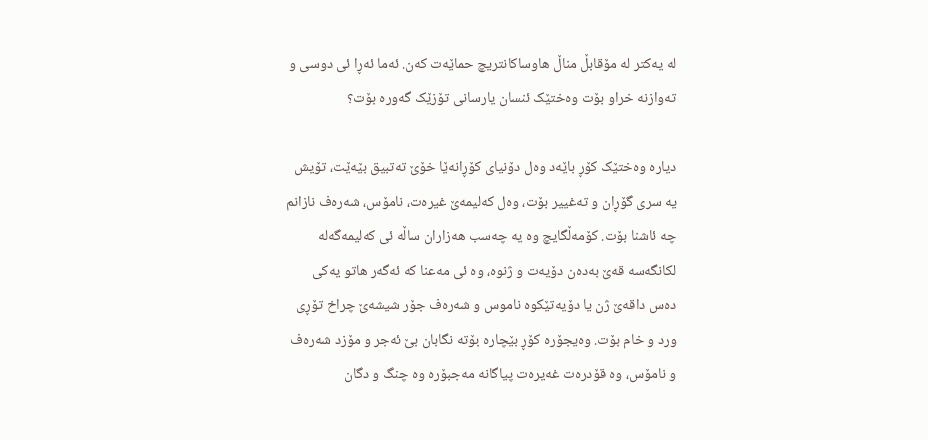له‌ یه‌کتر له‌ مۆقابڵ مناڵ هاوساکانتریچ حماێه‌ت که‌ن. ئه‌ما ئه‌ڕا ئی دوسی و ته‌وازنه‌ خراو بۆت وه‌ختێک ئنسان یارسانی تۆزێک گه‌وره‌ بۆت؟

دیاره‌ وه‌ختێک کۆڕ باێه‌د وه‌ل دۆنیای کۆڕانه‌ێا‌ خۆێ ته‌تبیق بێه‌ێت، تۆیش یه‌ سری گۆڕان و ته‌غییر بۆت، وه‌ل که‌لیمه‌ێ غیره‌ت، نامۆس، شه‌ره‌ف نازانم چه‌ ئاشنا بۆت. کۆمه‌ڵگایچ وه‌ یه‌ چه‌سب هه‌زاران ساڵه‌ ئی که‌لیمه‌گه‌له‌ لکانگه‌سه‌ قه‌ێ به‌ده‌ن دۆیه‌ت و ژنوه‌، وه‌ ئی مه‌عنا که‌ ئه‌گه‌ر هاتو یه‌کی ده‌س داقه‌ێ ژن یا دۆیه‌تێکوه‌ ناموس و شه‌ره‌ف جۆر شیشه‌ێ چراخ تۆڕی ورد و خام بۆت. وه‌یجۆره‌ کۆڕ بێچاره‌ بۆته‌ نگابان بێ ئه‌جر و مۆزد شه‌ره‌ف و نامۆس، وه‌ قۆدره‌ت غه‌یره‌ت پیاگانه‌ مه‌جبۆره‌ وه‌ چنگ و دگان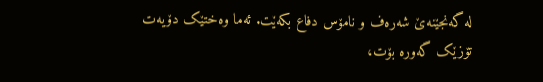له‌ گه‌نجێنه‌ێ شه‌ره‌ف و نامۆس دفاع بکه‌ێت. ئه‌ما وه‌ختێک دۆیه‌ت تۆزێک گه‌وره‌ بۆت،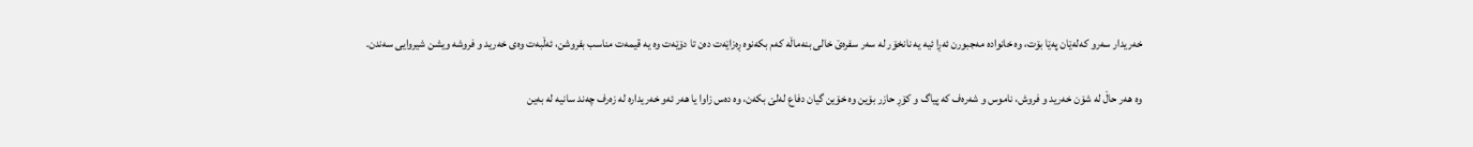خه‌ریدار سه‌رو که‌له‌ێان په‌ێا بۆت، وه‌ خانواده‌ مه‌جبورن ئه‌ڕا ئیه‌ یه‌ نانخۆر له‌ سه‌ر سفره‌ێ خالی بنه‌ماڵه‌ که‌م بکه‌نوه‌ ڕه‌زاێه‌ت ده‌ن تا دۆێه‌ت وه‌ یه‌ قیمه‌ت مناسب بفروشن، ئه‌ڵبه‌ت وه‌ی خه‌رید و فروشه‌ ویشن شیروایی سه‌ندن.

وه‌ هه‌ر حاڵ له‌ شۆن خه‌رید و فروش، ناموس و شه‌ره‌ف که‌‌ پیاگ و کۆڕ حازر بۆین وه‌ خۆین گیان دفاع له‌لێ بکه‌ن، وه‌ ده‌س زاوا یا هه‌ر ئه‌و خه‌ریداره‌ له‌ زه‌رف چه‌ند سانیه‌ له‌ به‌ین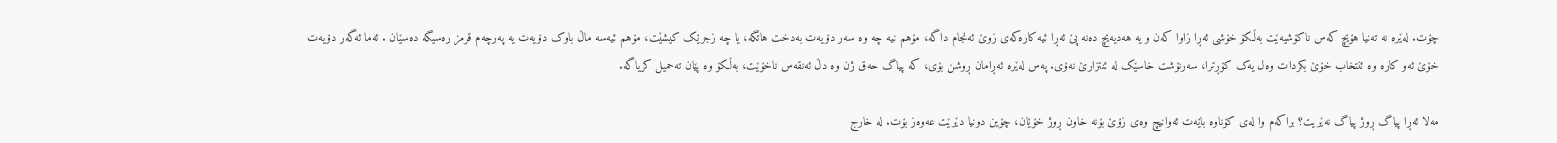چۆت. له‌ێره‌ نه‌ ته‌نیا هۆیچ که‌س ناکۆشیه‌ێت به‌ڵکۆ خۆشی ئه‌ڕا زاوا که‌ن و یه‌ هه‌دیه‌یچ ده‌نه‌ پێ ئه‌ڕا ئیه‌ کاره‌که‌ی زوێ ئه‌نجام داگه‌، مۆهم نیه‌ چه‌ وه‌ سه‌ر دۆیه‌ت به‌دخت هاتگه‌، یا چه‌ زجرێک کیشێت، مۆهم ئیه‌سه‌ ماڵ باوک دۆیه‌ت یه‌ په‌رچه‌م قرمز ره‌سیگه‌ ده‌سێان . ئه‌ما ئه‌گه‌ر دۆیه‌ت خۆێ ئه‌و کاره‌ وه‌ ئنتخاب خۆێ بکردات وه‌ل یه‌ک کۆڕترا، سه‌رنۆشت خاسێک له‌ ئنتزارێ نه‌ۆی. په‌س له‌ێره‌ ئه‌ڕامان ڕوشن بۆی، که‌ پیاگ حه‌ق ژن وه‌ دڵ ئه‌نقه‌س ناخۆێت، به‌ڵکۆ وه‌ پێان ته‌حمیل کریاگه‌.

مه‌لا ئه‌ڕا پیاگ ڕوژ پیاگ نه‌ێریت؟ براکه‌م وا له‌ی کۆناوه‌ باێه‌ت ئه‌وانیچ وه‌ی زۆێ بۆنه‌ خاون ڕوژ خۆێان، چۆین دونیا دێرێت عه‌وه‌ز بۆت. له‌ خارج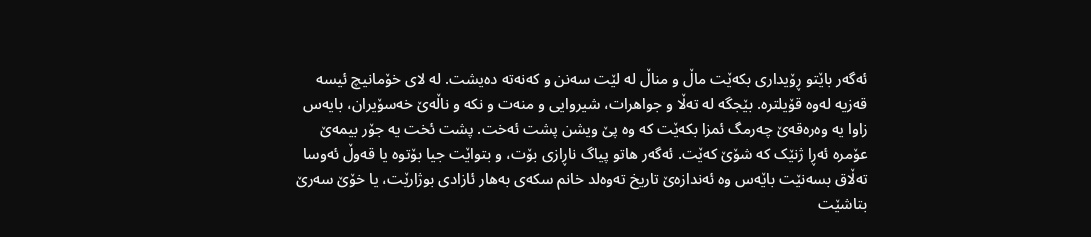ئه‌گه‌ر باێتو ڕۆیداری بکه‌ێت ماڵ و مناڵ له‌ لێت سه‌نن و که‌نه‌ته‌‌ ده‌یشت. له‌ لای خۆمانیچ ئیسه‌ قه‌زیه‌ له‌وه‌ قۆیلتره‌. بێجگه‌ له‌ ته‌ڵا و جواهرات، شیروایی و منه‌ت و نکه‌ و ناڵه‌ێ خه‌سۆیران، بایه‌س زاوا یه‌ وه‌ره‌قه‌ێ چه‌رمگ ئمزا بکه‌ێت که‌ وه‌ پێ ویشن پشت ئه‌خت. پشت ئخت یه‌ جۆر بیمه‌ێ عۆمره‌ ئه‌ڕا ژنێک که‌ شۆێ که‌ێت. ئه‌گه‌ر هاتو پیاگ ناڕازی بۆت، و بتواێت جیا بۆتوه‌ یا قه‌وڵ ئه‌وسا ته‌ڵاق بسه‌نێت باێه‌س وه‌ ئه‌ندازه‌ێ تاریخ ته‌وه‌لد خانم سکه‌ی به‌هار ئازادی بوژارێت، یا خۆێ سه‌رێ بتاشێت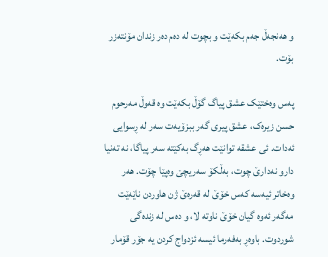و هه‌نجه‌ڵ جه‌م بکه‌ێت و بچوت له‌ ده‌م ده‌ر زندان مۆنته‌زر بۆت.

په‌س وه‌ختێک عشق پیاگ گۆڵ بکه‌ێت وه‌ قه‌وڵ مه‌رحوم حسن زیره‌ک، عشق پیری گه‌ر ببزۆیه‌ت سه‌ر له‌ ڕسوایی ئه‌دات. ئی عشقه‌ توانێت هه‌ڕگ به‌کێته‌ سه‌ر پیاگا، نه‌ ته‌نیا دارو نه‌دارێ چوت، به‌ڵکۆ سه‌ریچێ وه‌پێا چۆت. هه‌ر وه‌خاتر ئیه‌سه‌ که‌س خۆێ له‌ قه‌ره‌ێ ژن هاوردن ناێه‌ێت مه‌گه‌ر ئه‌وه‌ گیان خۆێ ناوته‌ لا، و ده‌س له‌ زنده‌گی شوردوت. باوه‌ڕ به‌فه‌رما ئیسه‌ ئزدواج کردن یه‌ جۆر قۆمار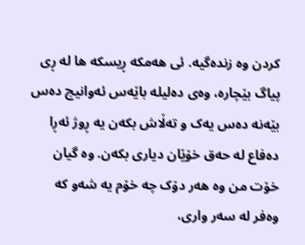کردن وه‌ زنده‌گیه‌. ئی هه‌مکه‌ ڕیسکه‌ ها له‌ ڕی پیاگ بێچاره‌، وه‌ی ده‌لیله‌ باێه‌س ئه‌وانیچ ده‌س بێه‌نه‌ ده‌س یه‌ک و ته‌ڵاش بکه‌ن یه‌ ڕوژ ئه‌ڕا ده‌فاع له‌ حه‌ق خۆێان دیاری بکه‌ن. وه‌ گیان خۆت من وه‌ هه‌ر دۆک چه‌ خۆم یه‌ شه‌و که‌ وه‌فر له‌ سه‌ر واری،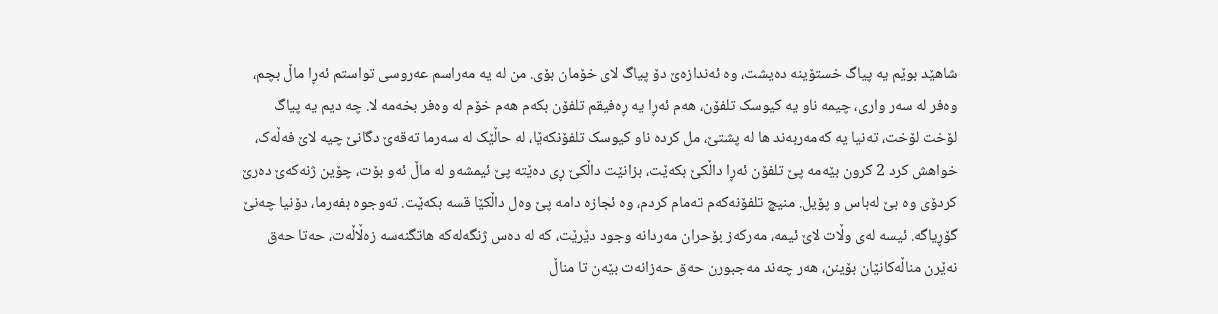شاهێد بوێم یه‌ پیاگ خستۆینه‌ ده‌یشت، وه‌ ئه‌ندازه‌ێ دۆ پیاگ لای خۆمان بۆی. من له‌ یه‌ مه‌راسم عه‌روسی تواستم ئه‌ڕا ماڵ بچم، وه‌فر له‌ سه‌ر واری، چیمه‌ ناو یه‌ کیوسک تلفۆن، هه‌م ئه‌ڕا یه‌ ڕه‌فیقم تلفۆن بکه‌م هه‌م خۆم له‌ وه‌فر بخه‌مه‌ لا. چه‌ دیم یه‌ پیاگ لۆخت لۆخت، ته‌نیا یه‌ که‌مه‌ربه‌ند ها له‌ پشتێ، مل کرده‌ ناو کیوسک تلفۆنکه‌ێا، له‌ حاڵێک له‌ سه‌رما ته‌قه‌ێ دگانێ چیه‌ لاێ فه‌ڵه‌ک، خواهش کرد 2 کرون بێه‌مه‌ پێ تلفۆن ئه‌ڕا داڵکێ بکه‌ێت، بزانێت داڵکێ ڕی ده‌ێته‌ پێ ئیمشه‌و له‌ ماڵ ئه‌و بۆت، چۆین ژنه‌که‌ێ ده‌رێ کردۆی وه‌ بێ له‌باس و پۆیل. منیچ تلفۆنه‌که‌م ته‌مام کردم، وه‌ ئجازه‌ دامه‌ پێ وه‌ل داڵکێا قسه‌ بکه‌ێت. ته‌وجوه‌ بفه‌رما، دۆنیا چه‌نێ گۆڕیاگه‌. ئیسه‌ له‌ی وڵات لاێ ئیمه‌، مه‌رکه‌ز بۆحران مه‌ردانه‌ وجود دێرێت، که‌ له‌ ده‌س ژنگه‌له‌که‌ هاتگنه‌سه‌ زه‌ڵاڵه‌ت، حه‌تا حه‌ق نه‌ێرن مناڵه‌کانێان بۆینن، هه‌ر چه‌ند مه‌جبورن حه‌ق حه‌زانه‌ت بێه‌ن تا مناڵ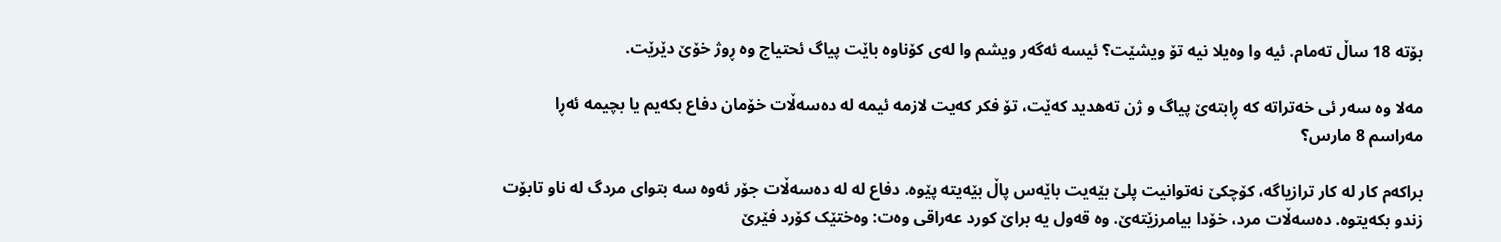بۆته‌ 18 ساڵ ته‌مام. ئیه‌ وا وه‌یلا نیه‌ تۆ ویشێت؟ ئیسه‌ ئه‌گه‌ر ویشم وا له‌ی کۆناوه‌ باێت پیاگ ئحتیاج وه‌ ڕوژ خۆێ دێرێت.

مه‌لا وه‌ سه‌ر ئی خه‌تراته‌ که‌ ڕابته‌ێ پیاگ و ژن ته‌هدید که‌ێت، تۆ فکر که‌یت لازمه‌ ئیمه‌ له‌ ده‌سه‌ڵات خۆمان دفاع بکه‌یم یا بچیمه‌ ئه‌ڕا مه‌راسم 8 مارس؟

براکه‌م کار له‌ کار ترازیاگه‌، کۆچکێ نه‌توانیت پلێ بێه‌یت باێه‌س پاڵ بێه‌یته‌ پێوه‌. دفاع له‌ له‌ ده‌سه‌ڵات جۆر ئه‌وه‌ سه‌ بتوای مردگ له‌ ناو تابۆت زندو بکه‌یتوه‌. ده‌سه‌ڵات مرد، خۆدا بیامرزێته‌ێ. وه‌ قه‌ول یه‌ براێ کورد عه‌راقی وه‌ت: وه‌ختێک کۆرد فێرێ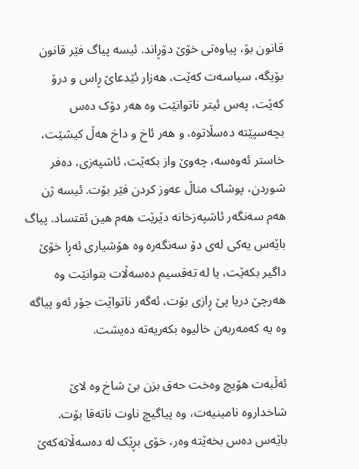قانون بۆ، پیاوه‌تی خۆێ دۆڕاند. ئیسه‌ پیاگ فێر قانون بۆیگه‌، سیاسه‌ت که‌ێت، هه‌زار ئێدعاێ ڕاس و درۆ که‌ێت، په‌س ئیتر ناتوانێت وه‌ هه‌ر دۆک ده‌س بچه‌سپێته‌ ده‌سڵاتوه‌، و هه‌ر ئاخ و داخ هه‌ڵ کیشێت، خاستر ئه‌وه‌سه‌، چه‌وێ واز بکه‌ێت، ئاشپه‌زی، ده‌فر شوردن، پوشاک مناڵ عه‌وز کردن فێر بۆت. ئیسه‌ ژن هه‌م سه‌نگه‌ر ئاشپه‌زخانه‌ دێرێت هه‌م هین ئقتساد. پیاگ باێه‌س یه‌کی له‌ی دۆ سه‌نگه‌ره‌ وه‌ هۆشیاری ئه‌ڕا خۆێ داگیر بکه‌ێت، یا له‌ ته‌قسیم ده‌سه‌ڵات بتوانێت وه‌ هه‌رچێ دریا پێ ڕازی بۆت، ئه‌گه‌ر ناتواێت جۆر ئه‌و پیاگه‌ وه‌ یه‌ که‌مه‌ربه‌ن خالیوه‌ بکه‌ریه‌ته‌ ده‌یشت.

ئه‌ڵبه‌ت هۆیچ وه‌خت حه‌ق بزن بێ شاخ وه‌ لاێ شاخداروه‌ نامینیه‌ت، وه‌ پیاگیچ ناوت ناته‌قا بۆت. باێه‌س ده‌س بخه‌ێته‌ وه‌ر، خۆی بڕێک له‌ ده‌سه‌ڵاته‌که‌ێ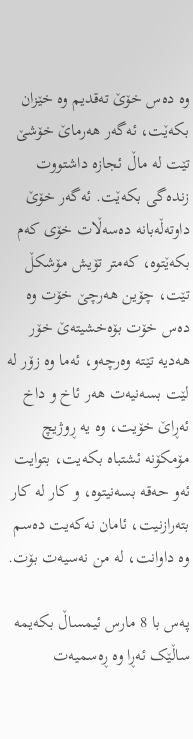وه‌ ده‌س خۆێ ته‌قدیم وه‌ خێزان بکه‌ێت، ئه‌گه‌ر هه‌رماێ خۆشێ تێت له‌ ماڵ ئجازه‌ داشتووت زنده‌گی بکه‌ێت. ئه‌گه‌ر خۆێ داوته‌ڵه‌بانه‌ ده‌سه‌ڵات خۆی که‌م بکه‌ێتوه‌، که‌متر تۆیش مۆشکڵ تێت، چۆین هه‌رچێ خۆت وه‌ ده‌س خۆت بۆه‌خشیته‌ێ خۆر هه‌دیه‌ تێته‌ وه‌رچه‌و، ئه‌ما وه‌ زۆر له‌ لێت بسه‌نیه‌ت هه‌ر ئاخ و داخ ئه‌ڕاێ خۆیت، وه‌ یه‌ ڕوژیچ مۆمکۆنه‌ ئشتباه‌ بکه‌یت، بتوایت ئه‌و حه‌قه‌ بسه‌نیتوه‌، و کار له‌ کار بته‌رازنیت، ئامان نه‌که‌یت ده‌سم وه‌ داوانت، له‌ من نه‌سیه‌ت بۆت.

په‌س با 8 مارس ئیمساڵ بکه‌یمه‌ ساڵێک ئه‌ڕا وه‌ ڕه‌سمیه‌ت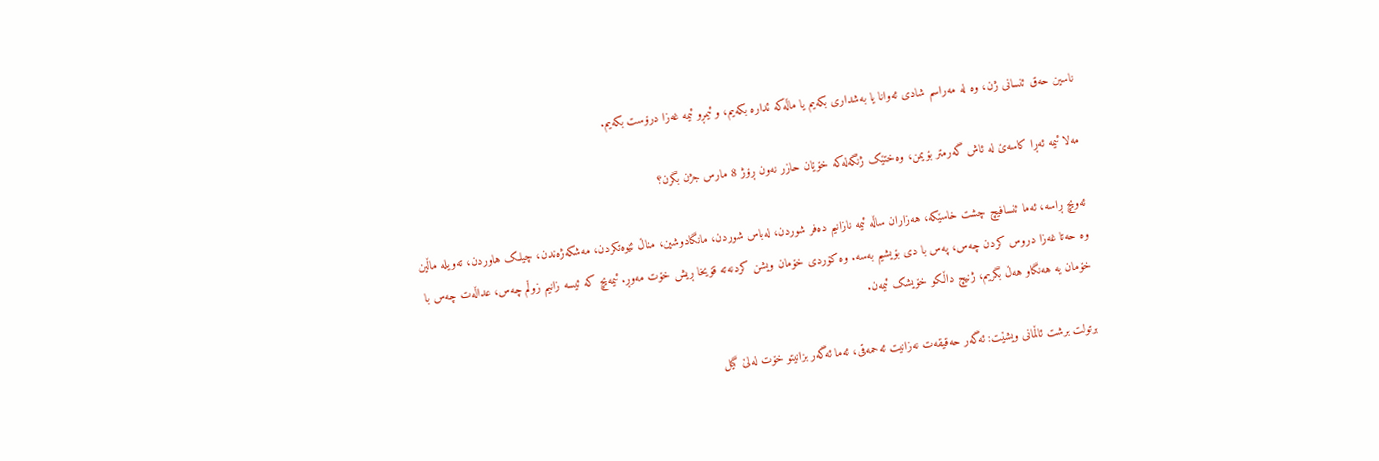ناسین حه‌ق ئنسانی ژن، وه‌ له‌ مه‌راسم شادی ئه‌وانا یا به‌شداری بکه‌یم یا ماڵه‌که‌ ئداره‌ بکه‌یم، و ئیمڕو ئیمه‌ غه‌زا درۆست بکه‌یم.

مه‌لا ئیمه‌ ئه‌ڕا کاسه‌ێ له‌ ئاش گه‌رمتر بۆیمن، وه‌ختێک ژنگه‌له‌که‌ خۆێان حازر نه‌ون ڕۆژ 8 مارس جژن بگرن؟

ئه‌ویچ ڕاسه‌، ئه‌ما ئنسافیچ چشت خاسێکه‌، هه‌زاران ساڵه‌ ئیمه‌ نازانیم ده‌فر شوردن، له‌باس شوردن، مانگادوشین، مناڵ ئێوه‌تکردن، مه‌شکه‌ژه‌ندن، چیلک هاوردن، ته‌ویله‌ ماڵین وه‌ حه‌تا غه‌زا دروس کردن چه‌س، په‌س با دی بۆیشیم به‌سه‌. وه‌ کۆردی خۆمان ویشن کردنه‌ته‌ قۆیخا ڕیش خۆت مه‌وڕ. ئیمه‌یچ که‌ ئیسه‌ زانیم زوڵم چه‌س، عداڵه‌ت چه‌س با خۆمان یه‌ هه‌نگاو هه‌ڵ بگریم، ژنیچ داڵکو خۆیشک ئیمه‌ن.

برتولت برشت ئاڵمانی ویشێت: ئه‌گه‌ر حه‌قیقه‌ت نه‌زانیت ئه‌حمه‌قی، ئه‌ما ئه‌گه‌ر بزانیتو خۆت له‌لێ گیل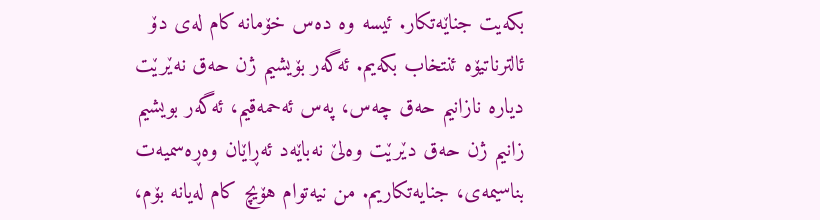بکه‌یت جناێه‌تکار. ئیسه‌ وه‌ ده‌س خۆمانه‌ کام له‌ی دۆ ئالترناتیۆه‌ ئنتخاب بکه‌یم. ئه‌گه‌ر بۆیشیم ژن حه‌ق نه‌ێرێت دیاره‌ نازانیم حه‌ق چه‌س، په‌س ئه‌حمه‌قیم، ئه‌گه‌ر بویشیم زانیم ژن حه‌ق دێرێت وه‌لێ نه‌باێه‌د ئه‌ڕاێان وه‌ڕه‌سمیه‌ت بناسیمه‌ی، جنایه‌تکاریم. من نیه‌توام هۆیچ کام له‌یانه‌ بۆم،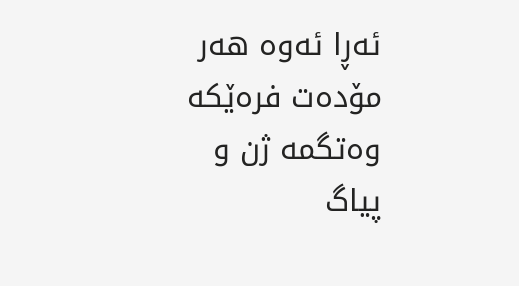ئه‌ڕا ئه‌وه‌ هه‌ر مۆده‌ت فره‌ێکه‌ وه‌تگمه‌ ژن و پیاگ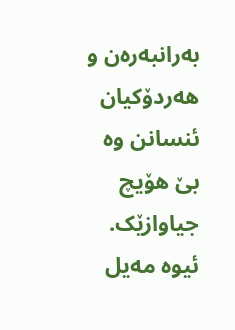به‌رانبه‌ره‌ن و هه‌ردۆکیان ئنسانن وه‌ بێ هۆیچ جیاوازێک. ئیوه‌ مه‌یل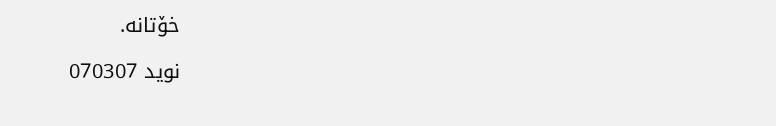خۆتانه‌.

نوید 070307